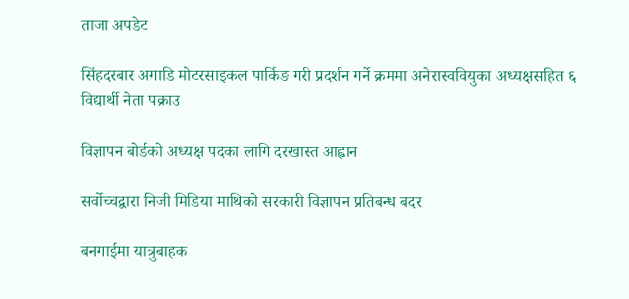ताजा अपडेट

सिंहदरबार अगाडि मोटरसाइकल पार्किङ गरी प्रदर्शन गर्ने क्रममा अनेरास्ववियुका अध्यक्षसहित ६ विद्यार्थी नेता पक्राउ

विज्ञापन बोर्डको अध्यक्ष पदका लागि दरखास्त आह्वान

सर्वोच्चद्वारा निजी मिडिया माथिको सरकारी विज्ञापन प्रतिबन्ध बदर

बनगाईमा यात्रुबाहक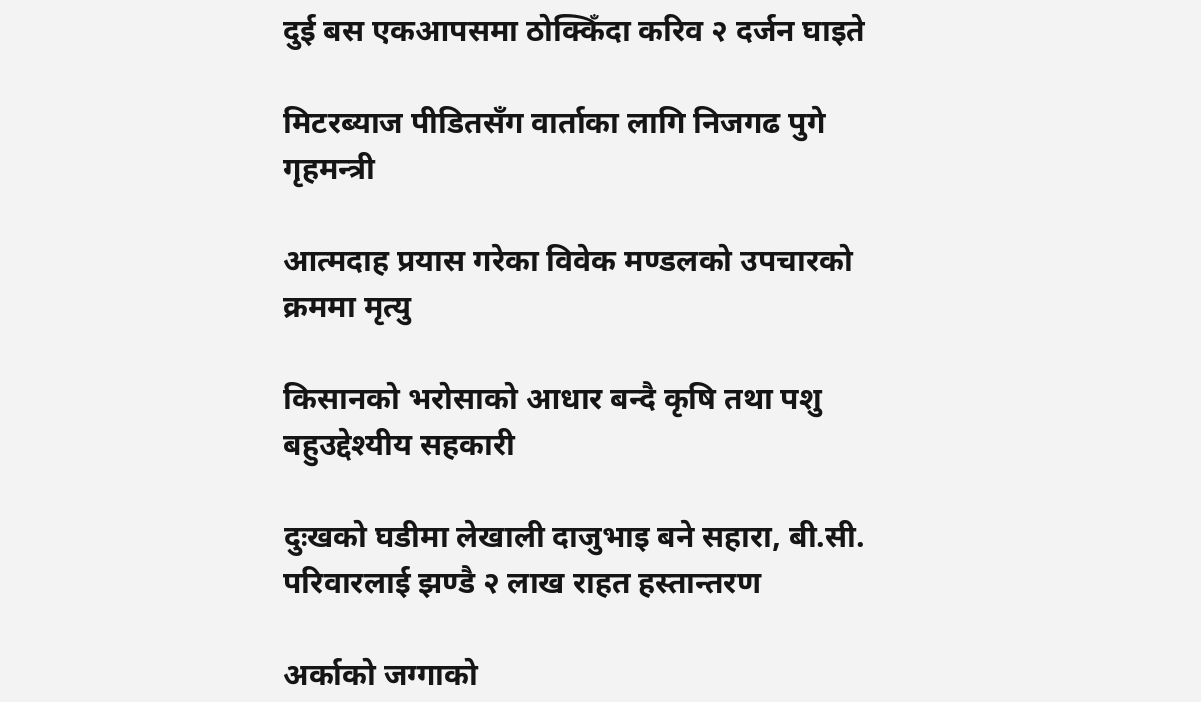दुई बस एकआपसमा ठोक्किँदा करिव २ दर्जन घाइते

मिटरब्याज पीडितसँग वार्ताका लागि निजगढ पुगे गृहमन्त्री

आत्मदाह प्रयास गरेका विवेक मण्डलको उपचारको क्रममा मृत्यु

किसानको भरोसाको आधार बन्दै कृषि तथा पशु बहुउद्देश्यीय सहकारी

दुःखको घडीमा लेखाली दाजुभाइ बने सहारा, बी.सी. परिवारलाई झण्डै २ लाख राहत हस्तान्तरण

अर्काको जग्गाको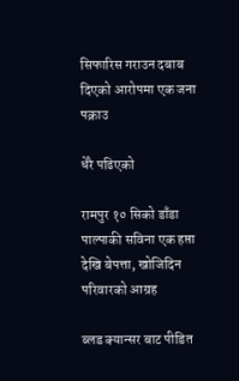सिफारिस गराउन दबाब दिएको आरोपमा एक जना पक्राउ

धेरै पढिएको

रामपुर १० सिको डाँडा पाल्पाकी सविना एक हप्ता देखि बेपत्ता, खोजिदिन परिवारको आग्रह

ब्लड क्यान्सर बाट पीडित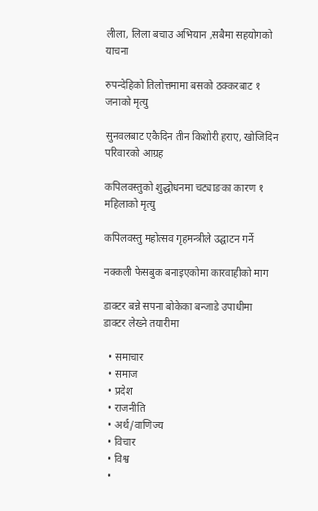लीला, लिला बचाउ अभियान ,सबैमा सहयोगको याचना

रुपन्देहिको तिलोत्तमामा बसको ठक्करबाट १ जनाको मृत्यु

सुनवलबाट एकैदिन तीन किशोरी हराए, खोजिदिन परिवारको आग्रह

कपिलवस्तुको शुद्धोधनमा चट्याङका कारण १ महिलाको मृत्यु

कपिलवस्तु महोत्सव गृहमन्त्रीले उद्घाटन गर्ने

नक्कली फेसबुक बनाइएकोमा कारवाहीको माग

डाक्टर बन्ने सपना बोकेका बन्जाडे उपाधीमा डाक्टर लेख्ने तयारीमा

  • समाचार
  • समाज
  • प्रदेश
  • राजनीति
  • अर्थ/वाणिज्य
  • विचार
  • विश्व
  •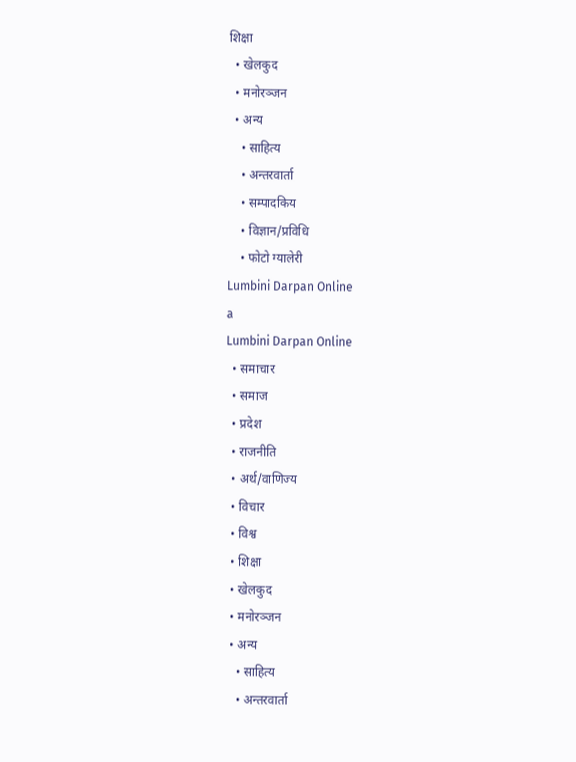शिक्षा
  • खेलकुद
  • मनोरञ्जन
  • अन्य
    • साहित्य
    • अन्तरवार्ता
    • सम्पादकिय
    • विज्ञान/प्रविधि
    • फोटो ग्यालेरी
Lumbini Darpan Online
a
Lumbini Darpan Online
  • समाचार
  • समाज
  • प्रदेश
  • राजनीति
  • अर्थ/वाणिज्य
  • विचार
  • विश्व
  • शिक्षा
  • खेलकुद
  • मनोरञ्जन
  • अन्य
    • साहित्य
    • अन्तरवार्ता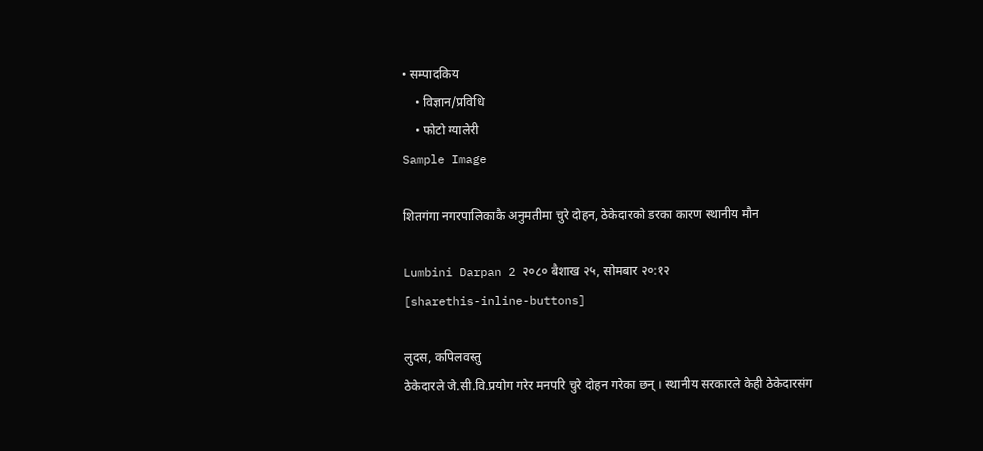• सम्पादकिय
    • विज्ञान/प्रविधि
    • फोटो ग्यालेरी
Sample Image

शितगंगा नगरपालिकाकै अनुमतीमा चुरे दोहन, ठेकेदारको डरका कारण स्थानीय मौन

Lumbini Darpan 2 २०८० बैशाख २५, सोमबार २०:१२
[sharethis-inline-buttons]

लुदस, कपिलवस्तु
ठेकेदारले जे.सी.वि.प्रयोग गरेर मनपरि चुरे दोहन गरेका छन् । स्थानीय सरकारले केही ठेकेदारसंग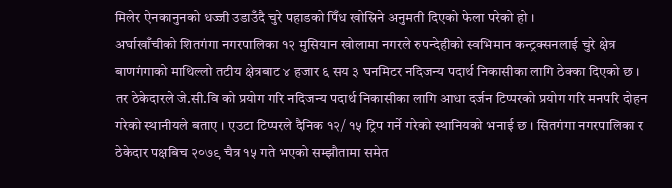मिलेर ऐनकानुनको धज्जी उडाउँदै चुरे पहाडको पिँध खोस्रिने अनुमती दिएको फेला परेको हो ।
अर्घाखाँचीको शितगंगा नगरपालिका १२ मुसियान खोलामा नगरले रुपन्देहीको स्वभिमान कन्ट्रक्सनलाई चुरे क्षेत्र बाणगंगाको माथिल्लो तटीय क्षेत्रबाट ४ हजार ६ सय ३ घनमिटर नदिजन्य पदार्थ निकासीका लागि ठेक्का दिएको छ ।
तर ठेकेदारले जे.सी.वि को प्रयोग गरि नदिजन्य पदार्थ निकासीका लागि आधा दर्जन टिप्परको प्रयोग गरि मनपरि दोहन गरेको स्थानीयले बताए । एउटा टिप्परले दैनिक १२/ १५ ट्रिप गर्ने गरेको स्थानियको भनाई छ । सितगंगा नगरपालिका र ठेकेदार पक्षबिच २०७९ चैत्र १५ गते भएको सम्झौतामा समेत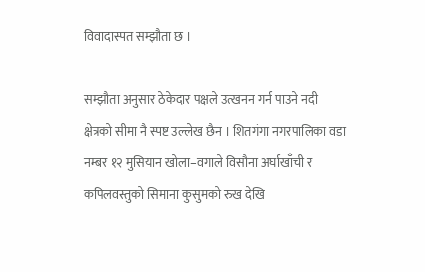विवादास्पत सम्झौता छ ।

सम्झौता अनुसार ठेकेदार पक्षले उत्खनन गर्न पाउने नदी क्षेत्रको सीमा नै स्पष्ट उल्लेख छैन । शितगंगा नगरपालिका वडा नम्बर १२ मुसियान खोला–वगाले विसौना अर्घाखाँची र कपिलवस्तुको सिमाना कुसुमको रुख देखि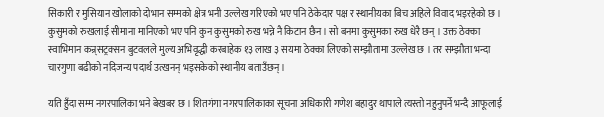सिकारी र मुसियान खोलाको दोभान सम्मको क्षेत्र भनी उल्लेख गरिएको भए पनि ठेकेदार पक्ष र स्थानीयका बिच अहिले विवाद भइरहेको छ । कुसुमको रुखलाई सीमाना मानिएको भए पनि कुन कुसुमको रुख भन्ने नै किटान छैन । सो बनमा कुसुमका रुख धेरै छन् । उक्त ठेक्का स्वाभिमान कन्र्सट्रक्सन बुटवलले मुल्य अभिवृद्धी करबाहेक १३ लाख ३ सयमा ठेक्का लिएको सम्झौतामा उल्लेख छ । तर सम्झौता भन्दा चारगुणा बढीको नदिजन्य पदार्थ उत्खनन् भइसकेको स्थानीय बताउँछन् ।

यति हुँदा सम्म नगरपालिका भने बेखबर छ । शितगंगा नगरपालिकाका सूचना अधिकारी गणेश बहादुर थापाले त्यस्तो नहुनुपर्ने भन्दै आफूलाई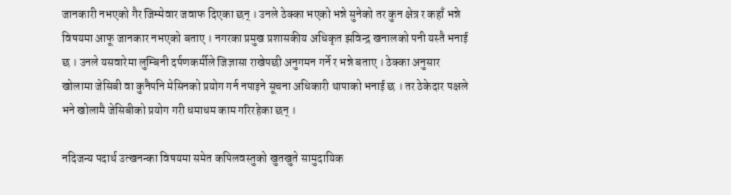जानकारी नभएको गैर जिम्मेवार जवाफ दिएका छन् । उनले ठेक्का भएको भन्ने सुनेको तर कुन क्षेत्र र कहाँ भन्ने विषयमा आफू जानकार नभएको बताए । नगरका प्रमुख प्रशासकीय अधिकृत झविन्द्र खनालको पनी यस्तै भनाई छ । उनले यसवारेमा लुम्बिनी दर्पणकर्मीले जिज्ञासा राखेपछी अनुगमन गर्ने र भन्ने बताए । ठेक्का अनुसार खोलामा जेसिबी वा कुनैपनि मेसिनको प्रयोग गर्न नपाइने सूचना अधिकारी थापाको भनाई छ । तर ठेकेदार पक्षले भने खोलामै जेसिबीको प्रयोग गरी धमाधम काम गरिरहेका छन् ।

नदिजन्य पदार्थ उत्खनन्का विषयमा समेत कपिलवस्तुको खुतखुते सामुदायिक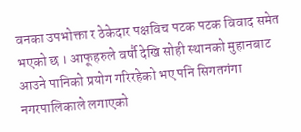वनका उपभोक्ता र ठेकेदार पक्षविच पटक पटक विवाद समेत भएको छ । आफूहरुले वर्षौ देखि सोही स्थानको मुहानबाट आउने पानिको प्रयोग गरिरहेको भए पनि सिगतगंगा नगरपालिकाले लगाएको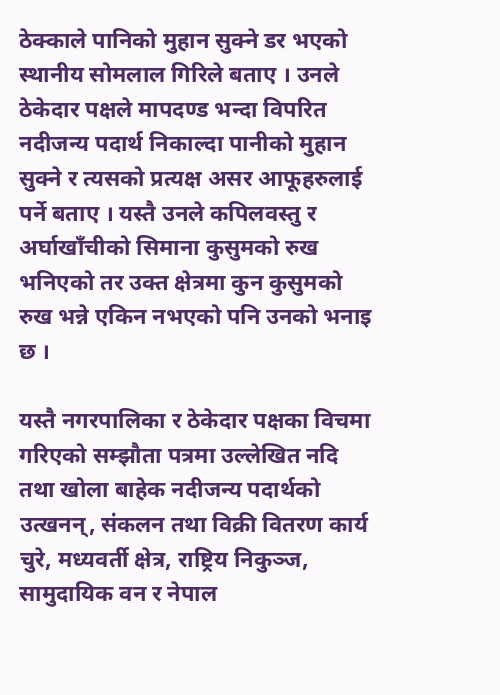ठेक्काले पानिको मुहान सुक्ने डर भएको स्थानीय सोमलाल गिरिले बताए । उनले ठेकेदार पक्षले मापदण्ड भन्दा विपरित नदीजन्य पदार्थ निकाल्दा पानीको मुहान सुक्ने र त्यसको प्रत्यक्ष असर आफूहरुलाई पर्ने बताए । यस्तै उनले कपिलवस्तु र अर्घाखाँचीको सिमाना कुसुमको रुख भनिएको तर उक्त क्षेत्रमा कुन कुसुमको रुख भन्ने एकिन नभएको पनि उनको भनाइ छ ।

यस्तै नगरपालिका र ठेकेदार पक्षका विचमा गरिएको सम्झौता पत्रमा उल्लेखित नदि तथा खोला बाहेक नदीजन्य पदार्थको उत्खनन्, संकलन तथा विक्री वितरण कार्य चुरे, मध्यवर्ती क्षेत्र, राष्ट्रिय निकुञ्ज, सामुदायिक वन र नेपाल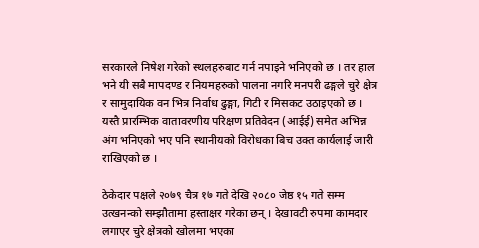सरकारले निषेश गरेको स्थलहरुबाट गर्न नपाइने भनिएको छ । तर हाल भने यी सबै मापदण्ड र नियमहरुको पालना नगरि मनपरी ढङ्गले चुरे क्षेत्र र सामुदायिक वन भित्र निर्वाध ढुङ्गा, गिटी र मिसकट उठाइएको छ । यस्तै प्रारम्भिक वातावरणीय परिक्षण प्रतिवेदन (आईई) समेत अभिन्न अंग भनिएको भए पनि स्थानीयको विरोधका बिच उक्त कार्यलाई जारी राखिएको छ ।

ठेकेदार पक्षले २०७९ चैत्र १७ गते देखि २०८० जेष्ठ १५ गते सम्म उत्खनन्को सम्झौतामा हस्ताक्षर गरेका छन् । देखावटी रुपमा कामदार लगाएर चुरे क्षेत्रको खोलमा भएका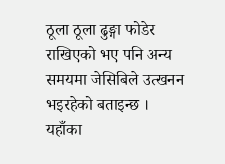ठूला ठूला ढुङ्गा फोडेर राखिएको भए पनि अन्य समयमा जेसिबिले उत्खनन भइरहेको बताइन्छ । यहाँका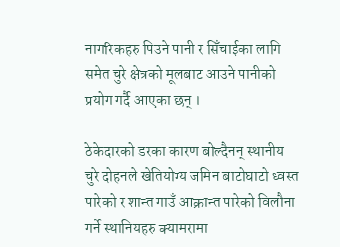नागरिकहरु पिउने पानी र सिँचाईका लागि समेत चुरे क्षेत्रको मूलबाट आउने पानीको प्रयोग गर्दै आएका छन् ।

ठेकेदारको डरका कारण बोल्दैनन् स्थानीय
चुरे दोहनले खेतियोग्य जमिन बाटोघाटो ध्वस्त पारेको र शान्त गाउँ आक्रान्त पारेको विलौना गर्ने स्थानियहरु क्यामरामा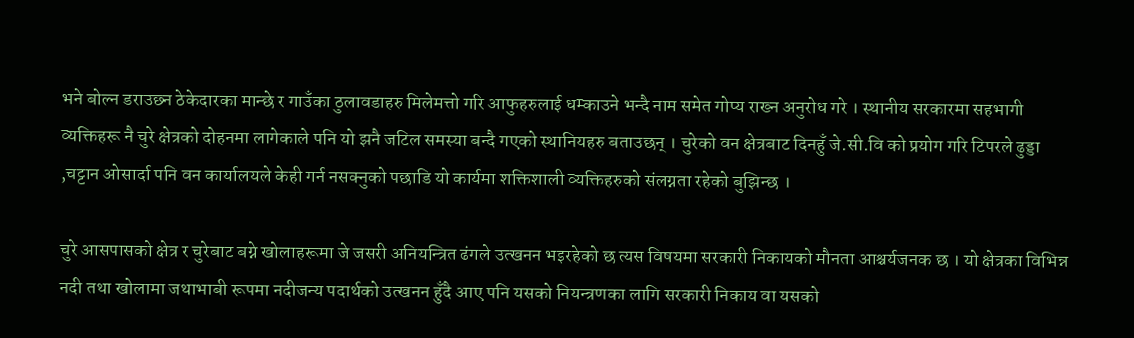भने बोल्न डराउछ्न ठेकेदारका मान्छे र गाउँका ठुलावडाहरु मिलेमत्तो गरि आफुहरुलाई धम्काउने भन्दै नाम समेत गोप्य राख्न अनुरोध गरे । स्थानीय सरकारमा सहभागी व्यक्तिहरू नै चुरे क्षेत्रको दोहनमा लागेकाले पनि यो झनै जटिल समस्या बन्दै गएको स्थानियहरु बताउछन् । चुरेको वन क्षेत्रबाट दिनहुँ जे.सी.वि को प्रयोग गरि टिपरले ढुड्डा ,चट्टान ओसार्दा पनि वन कार्यालयले केही गर्न नसक्नुको पछाडि यो कार्यमा शक्तिशाली व्यक्तिहरुको संलग्नता रहेको बुझिन्छ ।

चुरे आसपासको क्षेत्र र चुरेबाट बग्ने खोलाहरूमा जे जसरी अनियन्त्रित ढंगले उत्खनन भइरहेको छ त्यस विषयमा सरकारी निकायको मौनता आश्चर्यजनक छ । यो क्षेत्रका विभिन्न नदी तथा खोलामा जथाभाबी रूपमा नदीजन्य पदार्थको उत्खनन हुँदै आए पनि यसको नियन्त्रणका लागि सरकारी निकाय वा यसको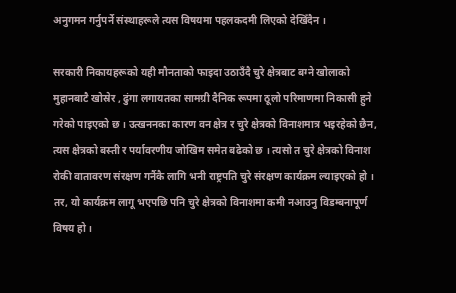अनुगमन गर्नुपर्ने संस्थाहरूले त्यस विषयमा पहलकदमी लिएको देखिँदैन ।

सरकारी निकायहरूको यही मौनताको फाइदा उठाउँदै चुरे क्षेत्रबाट बग्ने खोलाको मुहानबाटै खोस्रेर , ढुंगा लगायतका सामग्री दैनिक रूपमा ठूलो परिमाणमा निकासी हुने गरेको पाइएको छ । उत्खननका कारण वन क्षेत्र र चुरे क्षेत्रको विनाशमात्र भइरहेको छैन, त्यस क्षेत्रको बस्ती र पर्यावरणीय जोखिम समेत बढेको छ । त्यसो त चुरे क्षेत्रको विनाश रोकी वातावरण संरक्षण गर्नैकै लागि भनी राष्ट्रपति चुरे संरक्षण कार्यक्रम ल्याइएको हो । तर, यो कार्यक्रम लागू भएपछि पनि चुरे क्षेत्रको विनाशमा कमी नआउनु विडम्बनापूर्ण विषय हो ।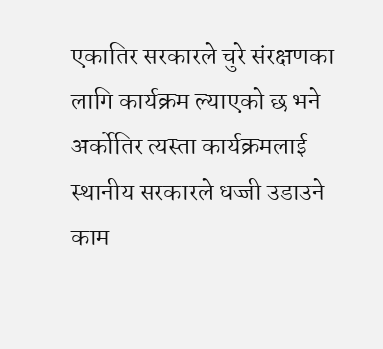एकातिर सरकारले चुरे संरक्षणका लागि कार्यक्रम ल्याएको छ भने अर्कोतिर त्यस्ता कार्यक्रमलाई स्थानीय सरकारले धज्जी उडाउने काम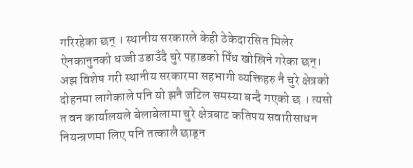गरिरहेका छन् । स्थानीय सरकारले केही ठेकेदारसित मिलेर ऐनकानुनको धज्जी उडाउँदै चुरे पहाडको पिँध खोस्रिने गरेका छन्। अझ विशेष गरी स्थानीय सरकारमा सहभागी व्यक्तिहरु नै चुरे क्षेत्रको दोहनमा लागेकाले पनि यो झनै जटिल समस्या बन्दै गएको छ । त्यसो त वन कार्यालयले बेलाबेलामा चुरे क्षेत्रबाट कतिपय सवारीसाधन नियन्त्रणमा लिए पनि तत्कालै छाड्न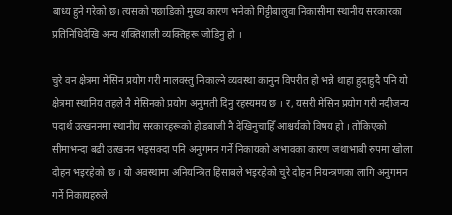बाध्य हुने गरेको छ। त्यसको पछाडिको मुख्य कारण भनेको गिट्टीबालुवा निकासीमा स्थानीय सरकारका प्रतिनिधिदेखि अन्य शक्तिशाली व्यक्तिहरू जोडिनु हो ।

चुरे वन क्षेत्रमा मेसिन प्रयोग गरी मालवस्तु निकाल्ने व्यवस्था कानुन विपरीत हो भन्ने थाहा हुदाहुदै पनि यो क्षेत्रमा स्थानिय तहले नै मेसिनको प्रयोग अनुमती दिनु रहस्यमय छ । र, यसरी मेसिन प्रयोग गरी नदीजन्य पदार्थ उत्खननमा स्थानीय सरकारहरूको होडबाजी नै देखिनुचाहिँ आश्चर्यको विषय हो । तोकिएको सीमाभन्दा बढी उत्खनन भइसक्दा पनि अनुगमन गर्ने निकायको अभावका कारण जथाभाबी रुपमा खोला दोहन भइरहेको छ । यो अवस्थामा अनियन्त्रित हिसाबले भइरहेको चुरे दोहन नियन्त्रणका लागि अनुगमन गर्ने निकायहरुले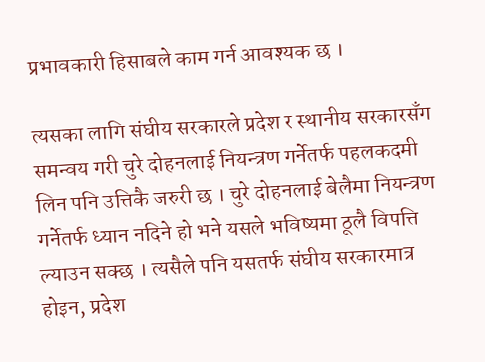प्रभावकारी हिसाबले काम गर्न आवश्यक छ ।

त्यसका लागि संघीय सरकारले प्रदेश र स्थानीय सरकारसँग समन्वय गरी चुरे दोहनलाई नियन्त्रण गर्नेतर्फ पहलकदमी लिन पनि उत्तिकै जरुरी छ । चुरे दोहनलाई बेलैमा नियन्त्रण गर्नेतर्फ ध्यान नदिने हो भने यसले भविष्यमा ठूलै विपत्ति ल्याउन सक्छ । त्यसैले पनि यसतर्फ संघीय सरकारमात्र होइन, प्रदेश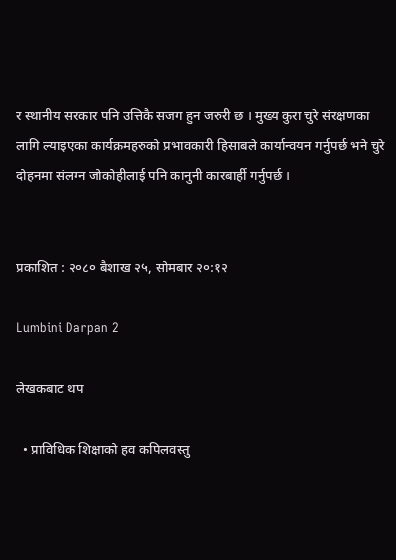र स्थानीय सरकार पनि उत्तिकै सजग हुन जरुरी छ । मुख्य कुरा चुरे संरक्षणका लागि ल्याइएका कार्यक्रमहरुको प्रभावकारी हिसाबले कार्यान्वयन गर्नुपर्छ भने चुरे दोहनमा संलग्न जोकोहीलाई पनि कानुनी कारबार्ही गर्नुपर्छ ।


प्रकाशित : २०८० बैशाख २५, सोमबार २०:१२

Lumbini Darpan 2

लेखकबाट थप

  • प्राविधिक शिक्षाको हव कपिलवस्तु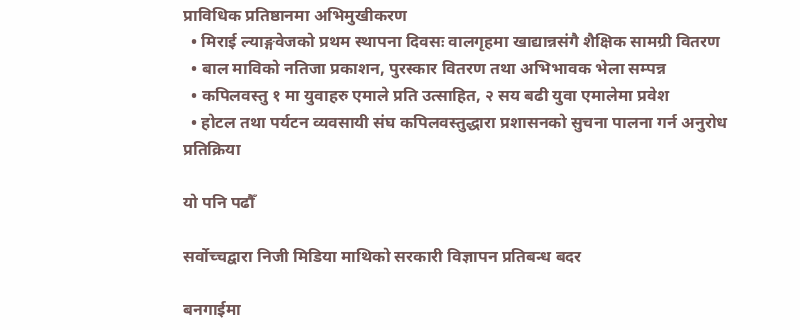प्राविधिक प्रतिष्ठानमा अभिमुखीकरण
  • मिराई ल्याङ्गवेजको प्रथम स्थापना दिवसः वालगृहमा खाद्यान्नसंगै शैक्षिक सामग्री वितरण
  • बाल माविको नतिजा प्रकाशन, पुरस्कार वितरण तथा अभिभावक भेला सम्पन्न
  • कपिलवस्तु १ मा युवाहरु एमाले प्रति उत्साहित, २ सय बढी युवा एमालेमा प्रवेश
  • होटल तथा पर्यटन व्यवसायी संघ कपिलवस्तुद्धारा प्रशासनको सुचना पालना गर्न अनुरोध
प्रतिक्रिया

यो पनि पढौँ

सर्वोच्चद्वारा निजी मिडिया माथिको सरकारी विज्ञापन प्रतिबन्ध बदर

बनगाईमा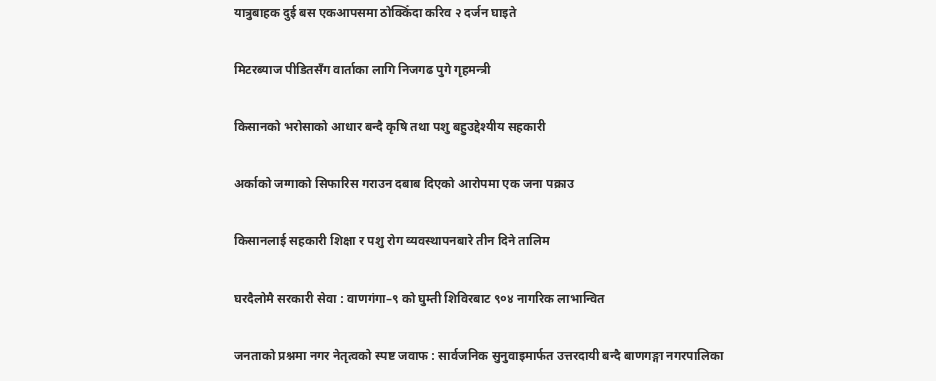यात्रुबाहक दुई बस एकआपसमा ठोक्किँदा करिव २ दर्जन घाइते

मिटरब्याज पीडितसँग वार्ताका लागि निजगढ पुगे गृहमन्त्री

किसानको भरोसाको आधार बन्दै कृषि तथा पशु बहुउद्देश्यीय सहकारी

अर्काको जग्गाको सिफारिस गराउन दबाब दिएको आरोपमा एक जना पक्राउ

किसानलाई सहकारी शिक्षा र पशु रोग व्यवस्थापनबारे तीन दिने तालिम

घरदैलोमै सरकारी सेवा : वाणगंगा–९ को घुम्ती शिविरबाट ९०४ नागरिक लाभान्वित

जनताको प्रश्नमा नगर नेतृत्वको स्पष्ट जवाफ : सार्वजनिक सुनुवाइमार्फत उत्तरदायी बन्दै बाणगङ्गा नगरपालिका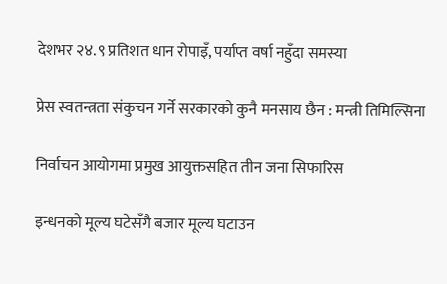देशभर २४.९ प्रतिशत धान रोपाइँ, पर्याप्त वर्षा नहुँदा समस्या

प्रेस स्वतन्त्रता संकुचन गर्ने सरकारको कुनै मनसाय छैन : मन्त्री तिमिल्सिना

निर्वाचन आयोगमा प्रमुख आयुक्तसहित तीन जना सिफारिस

इन्धनको मूल्य घटेसँगै बजार मूल्य घटाउन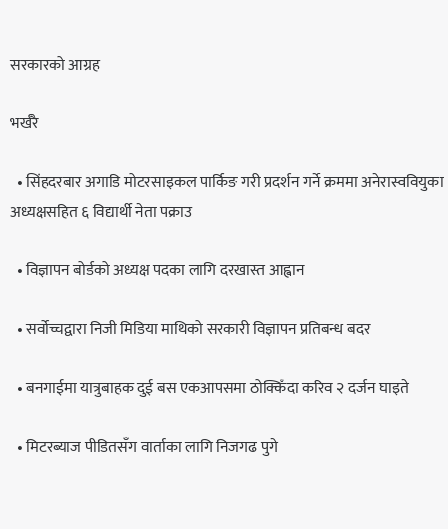सरकारको आग्रह

भर्खरै

  • सिंहदरबार अगाडि मोटरसाइकल पार्किङ गरी प्रदर्शन गर्ने क्रममा अनेरास्ववियुका अध्यक्षसहित ६ विद्यार्थी नेता पक्राउ

  • विज्ञापन बोर्डको अध्यक्ष पदका लागि दरखास्त आह्वान

  • सर्वोच्चद्वारा निजी मिडिया माथिको सरकारी विज्ञापन प्रतिबन्ध बदर

  • बनगाईमा यात्रुबाहक दुई बस एकआपसमा ठोक्किँदा करिव २ दर्जन घाइते

  • मिटरब्याज पीडितसँग वार्ताका लागि निजगढ पुगे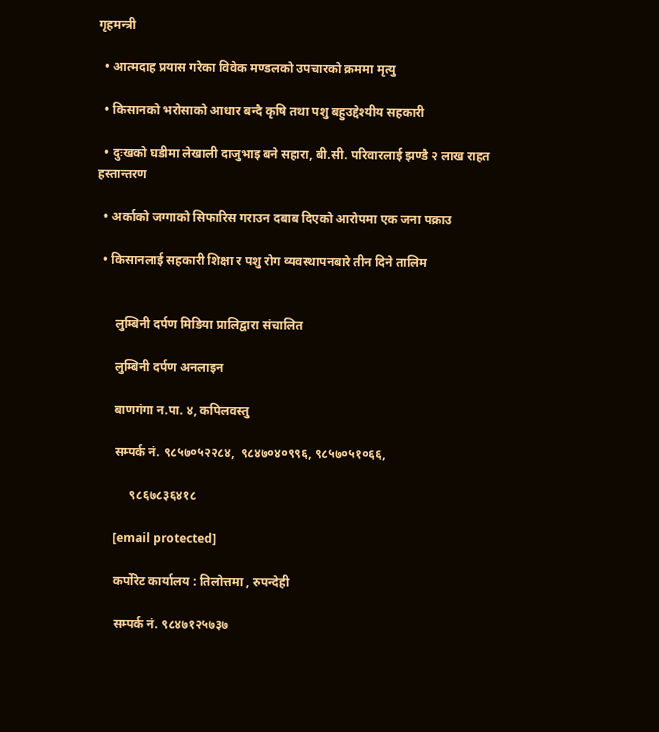गृहमन्त्री

  • आत्मदाह प्रयास गरेका विवेक मण्डलको उपचारको क्रममा मृत्यु

  • किसानको भरोसाको आधार बन्दै कृषि तथा पशु बहुउद्देश्यीय सहकारी

  • दुःखको घडीमा लेखाली दाजुभाइ बने सहारा, बी.सी. परिवारलाई झण्डै २ लाख राहत हस्तान्तरण

  • अर्काको जग्गाको सिफारिस गराउन दबाब दिएको आरोपमा एक जना पक्राउ

  • किसानलाई सहकारी शिक्षा र पशु रोग व्यवस्थापनबारे तीन दिने तालिम


      लुम्बिनी दर्पण मिडिया प्रालिद्वारा संचालित

      लुम्बिनी दर्पण अनलाइन

      बाणगंगा न.पा. ४, कपिलवस्तु

      सम्पर्क नं. ९८५७०५२२८४,  ९८४७०४०९९६, ९८५७०५१०६६,

           ९८६७८३६४१८

      [email protected]

      कर्पोरेट कार्यालय : तिलोत्तमा , रुपन्देही

      सम्पर्क नं. ९८४७१२५७३७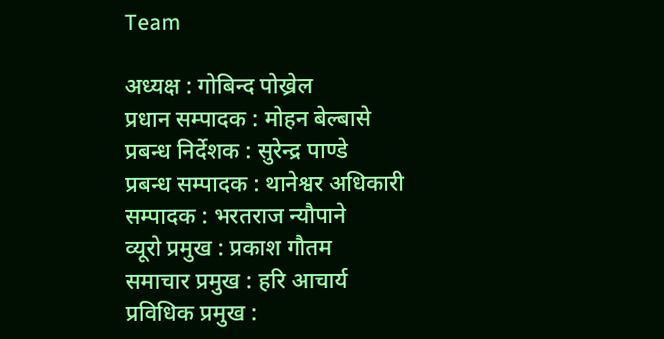Team

अध्यक्ष : गोबिन्द पोख्रेल
प्रधान सम्पादक : मोहन बेल्बासे
प्रबन्ध निर्देशक : सुरेन्द्र पाण्डे
प्रबन्ध सम्पादक : थानेश्वर अधिकारी
सम्पादक : भरतराज न्यौपाने
व्यूरो प्रमुख : प्रकाश गौतम
समाचार प्रमुख : हरि आचार्य
प्रविधिक प्रमुख :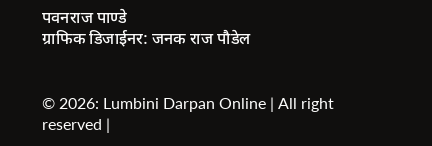पवनराज पाण्डे
ग्राफिक डिजाईनर: जनक राज पौडेल


© 2026: Lumbini Darpan Online | All right reserved |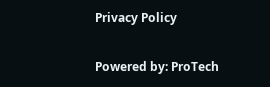Privacy Policy

Powered by: ProTech